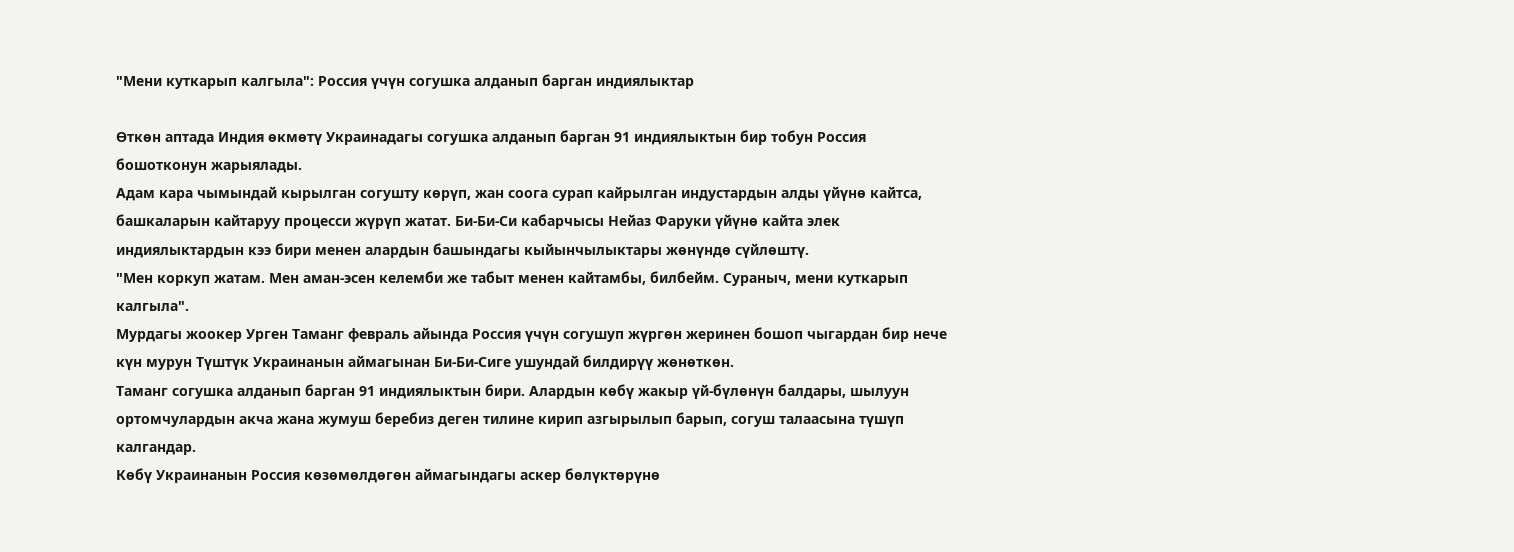"Мени куткарып калгыла": Россия үчүн согушка алданып барган индиялыктар

Өткөн аптада Индия өкмөтү Украинадагы согушка алданып барган 91 индиялыктын бир тобун Россия бошотконун жарыялады.
Адам кара чымындай кырылган согушту көрүп, жан соога сурап кайрылган индустардын алды үйүнө кайтса, башкаларын кайтаруу процесси жүрүп жатат. Би-Би-Си кабарчысы Нейаз Фаруки үйүнө кайта элек индиялыктардын кээ бири менен алардын башындагы кыйынчылыктары жөнүндө сүйлөштү.
"Мен коркуп жатам. Мен аман-эсен келемби же табыт менен кайтамбы, билбейм. Сураныч, мени куткарып калгыла".
Мурдагы жоокер Урген Таманг февраль айында Россия үчүн согушуп жүргөн жеринен бошоп чыгардан бир нече күн мурун Түштүк Украинанын аймагынан Би-Би-Сиге ушундай билдирүү жөнөткөн.
Таманг согушка алданып барган 91 индиялыктын бири. Алардын көбү жакыр үй-бүлөнүн балдары, шылуун ортомчулардын акча жана жумуш беребиз деген тилине кирип азгырылып барып, согуш талаасына түшүп калгандар.
Көбү Украинанын Россия көзөмөлдөгөн аймагындагы аскер бөлүктөрүнө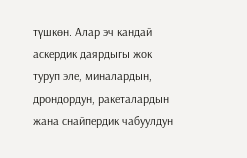түшкөн. Алар эч кандай аскердик даярдыгы жок туруп эле, миналардын, дрондордун, ракеталардын жана снайпердик чабуулдун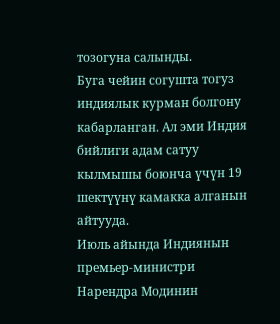тозогуна салынды.
Буга чейин согушта тогуз индиялык курман болгону кабарланган. Ал эми Индия бийлиги адам сатуу кылмышы боюнча үчүн 19 шектүүнү камакка алганын айтууда.
Июль айында Индиянын премьер-министри Нарендра Модинин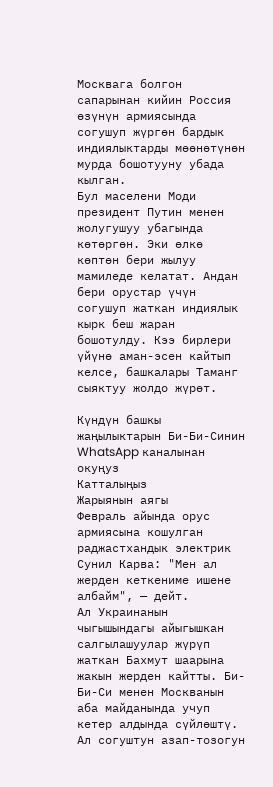Москвага болгон сапарынан кийин Россия өзүнүн армиясында согушуп жүргөн бардык индиялыктарды мөөнөтүнөн мурда бошотууну убада кылган.
Бул маселени Моди президент Путин менен жолугушуу убагында көтөргөн. Эки өлкө көптөн бери жылуу мамиледе келатат. Андан бери орустар үчүн согушуп жаткан индиялык кырк беш жаран бошотулду. Кээ бирлери үйүнө аман-эсен кайтып келсе, башкалары Таманг сыяктуу жолдо жүрөт.

Күндүн башкы жаңылыктарын Би-Би-Синин WhatsApp каналынан окуңуз
Катталыңыз
Жарыянын аягы
Февраль айында орус армиясына кошулган раджастхандык электрик Сунил Карва: "Мен ал жерден кеткениме ишене албайм", — дейт.
Ал Украинанын чыгышындагы айыгышкан салгылашуулар жүрүп жаткан Бахмут шаарына жакын жерден кайтты. Би-Би-Си менен Москванын аба майданында учуп кетер алдында сүйлөштү.
Ал согуштун азап-тозогун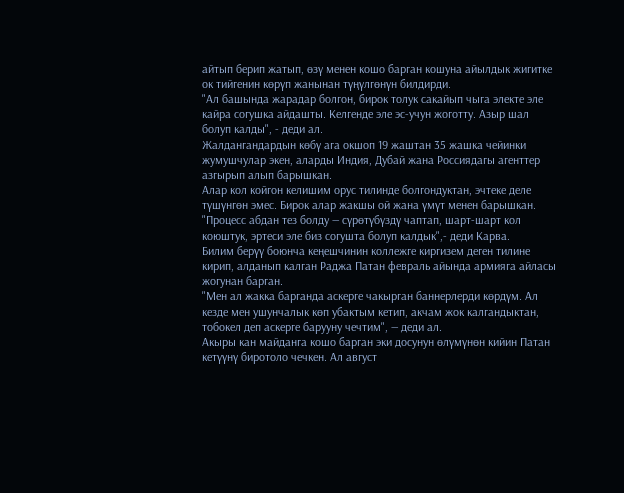айтып берип жатып, өзү менен кошо барган кошуна айылдык жигитке ок тийгенин көрүп жанынан түңүлгөнүн билдирди.
"Ал башында жарадар болгон, бирок толук сакайып чыга электе эле кайра согушка айдашты. Келгенде эле эс-учун жоготту. Азыр шал болуп калды", - деди ал.
Жалдангандардын көбү ага окшоп 19 жаштан 35 жашка чейинки жумушчулар экен, аларды Индия, Дубай жана Россиядагы агенттер азгырып алып барышкан.
Алар кол койгон келишим орус тилинде болгондуктан, эчтеке деле түшүнгөн эмес. Бирок алар жакшы ой жана үмүт менен барышкан.
"Процесс абдан тез болду — сүрөтүбүздү чаптап, шарт-шарт кол коюштук, эртеси эле биз согушта болуп калдык",- деди Карва.
Билим берүү боюнча кеңешчинин коллежге киргизем деген тилине кирип, алданып калган Раджа Патан февраль айында армияга айласы жогунан барган.
"Мен ал жакка барганда аскерге чакырган баннерлерди көрдүм. Ал кезде мен ушунчалык көп убактым кетип, акчам жок калгандыктан, тобокел деп аскерге барууну чечтим", — деди ал.
Акыры кан майданга кошо барган эки досунун өлүмүнөн кийин Патан кетүүнү биротоло чечкен. Ал август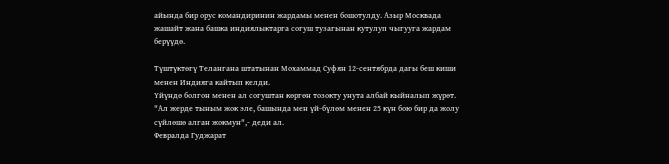айында бир орус командиринин жардамы менен бошотулду. Азыр Москвада жашайт жана башка индиялыктарга согуш тузагынан кутулуп чыгууга жардам берүүдө.

Түштүктөгү Телангана штатынан Мохаммад Суфян 12-сентябрда дагы беш киши менен Индияга кайтып келди.
Үйүндө болгон менен ал согуштан көргөн тозокту унута албай кыйналып жүрөт.
"Ал жерде тыным жок эле, башында мен үй-бүлөм менен 25 күн бою бир да жолу сүйлөшө алган жокмун",- деди ал.
Февралда Гуджарат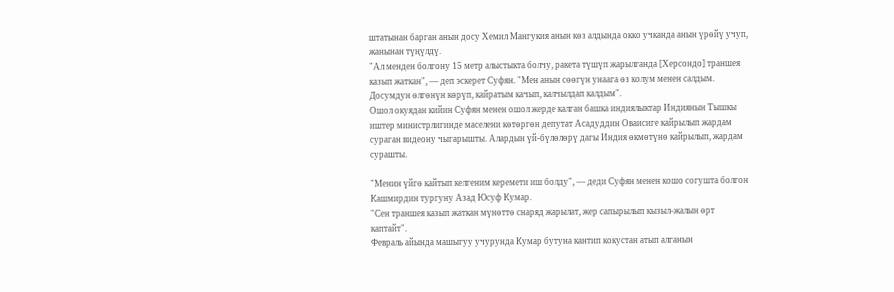штатынан барган анын досу Хемил Мангукия анын көз алдында окко учканда анын үрөйү учуп, жанынан түңүлдү.
"Ал менден болгону 15 метр алыстыкта болчу, ракета түшүп жарылганда [Херсондо] траншея казып жаткан", — деп эскерет Суфян. "Мен анын сөөгүн унаага өз колум менен салдым. Досумдун өлгөнүн көрүп, кайратым качып, калчылдап калдым".
Ошол окуядан кийин Суфян менен ошол жерде калган башка индиялыктар Индиянын Тышкы иштер министрлигинде маселени көтөргөн депутат Асадуддин Оваисиге кайрылып жардам сураган видеону чыгарышты. Алардын үй-бүлөлөрү дагы Индия өкмөтүнө кайрылып, жардам сурашты.

"Менин үйгө кайтып келгеним керемети иш болду", — деди Суфян менен кошо согушта болгон Кашмирдин тургуну Азад Юсуф Кумар.
"Сен траншея казып жаткан мүнөттө снаряд жарылат, жер сапырылып кызыл-жалын өрт каптайт".
Февраль айында машыгуу учурунда Кумар бутуна кантип кокустан атып алганын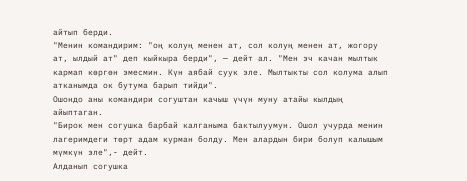айтып берди.
"Менин командирим: "оң колуң менен ат, сол колуң менен ат, жогору ат, ылдый ат" деп кыйкыра берди", — дейт ал. "Мен эч качан мылтык кармап көргөн эмесмин. Күн аябай суук эле. Мылтыкты сол колума алып атканымда ок бутума барып тийди".
Ошондо аны командири согуштан качыш үчүн муну атайы кылдың айыптаган.
"Бирок мен согушка барбай калганыма бактылуумун. Ошол учурда менин лагеримдеги төрт адам курман болду. Мен алардын бири болуп калышым мүмкүн эле",- дейт.
Алданып согушка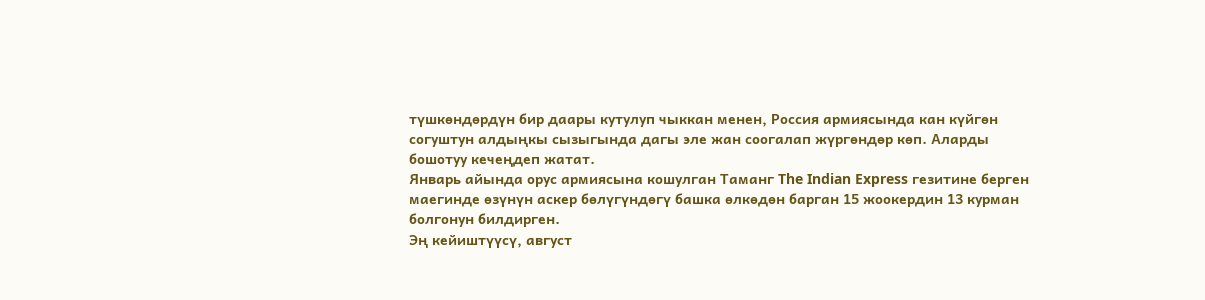түшкөндөрдүн бир даары кутулуп чыккан менен, Россия армиясында кан күйгөн согуштун алдыңкы сызыгында дагы эле жан соогалап жүргөндөр көп. Аларды бошотуу кечеңдеп жатат.
Январь айында орус армиясына кошулган Таманг The Indian Express гезитине берген маегинде өзүнүн аскер бөлүгүндөгү башка өлкөдөн барган 15 жоокердин 13 курман болгонун билдирген.
Эң кейиштүүсү, август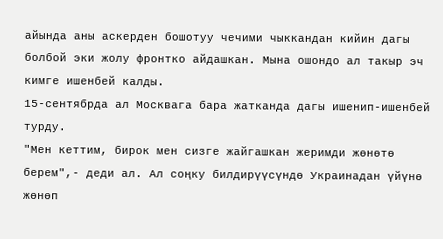айында аны аскерден бошотуу чечими чыккандан кийин дагы болбой эки жолу фронтко айдашкан. Мына ошондо ал такыр эч кимге ишенбей калды.
15-сентябрда ал Москвага бара жатканда дагы ишенип-ишенбей турду.
"Мен кеттим, бирок мен сизге жайгашкан жеримди жөнөтө берем",- деди ал. Ал соңку билдирүүсүндө Украинадан үйүнө жөнөп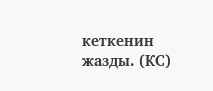кеткенин жазды. (КС)